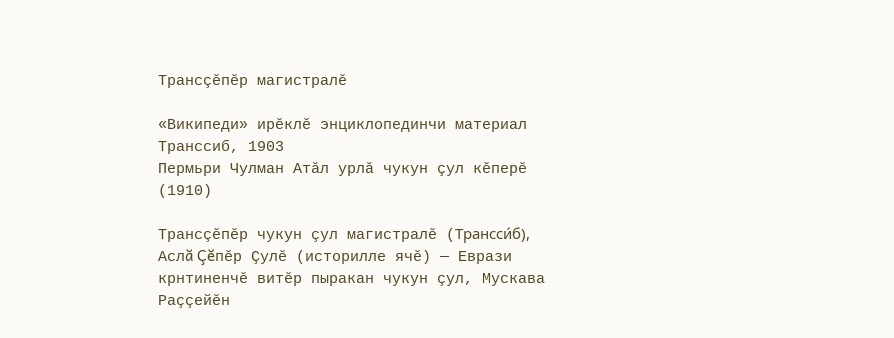Трансçĕпĕр магистралĕ

«Википеди» ирĕклĕ энциклопединчи материал
Транссиб, 1903
Пермьри Чулман Атăл урлă чукун çул кĕперĕ (1910)

Трансçĕпĕр чукун çул магистралĕ (Трансси́б), Аслă Çĕпĕр Çулĕ (историлле ячĕ) — Еврази крнтиненчĕ витĕр пыракан чукун çул, Мускава Раççейĕн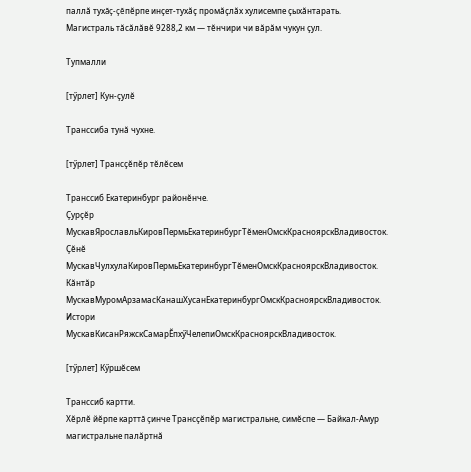паллă тухăç-çĕпĕрпе инçет-тухăç промăçлăх хулисемпе çыхăнтарать. Магистраль тăсăлăвĕ 9288,2 км — тĕнчири чи вăрăм чукун çул.

Тупмалли

[тӳрлет] Кун-çулĕ

Транссиба тунă чухне.

[тӳрлет] Трансçĕпĕр тĕлĕсем

Транссиб Екатеринбург районĕнче.
Çурçĕр
МускавЯрославльКировПермьЕкатеринбургТĕменОмскКрасноярскВладивосток.
Çĕнĕ
МускавЧулхулаКировПермьЕкатеринбургТĕменОмскКрасноярскВладивосток.
Кăнтăр
МускавМуромАрзамасКанашХусанЕкатеринбургОмскКрасноярскВладивосток.
Истори
МускавКисанРяжскСамарӖпхӳЧелепиОмскКрасноярскВладивосток.

[тӳрлет] Кӳршĕсем

Транссиб картти.
Хĕрлĕ йĕрпе карттă çинче Трансçĕпĕр магистральне, симĕспе — Байкал-Амур магистральне палăртнă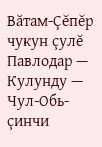Вăтам-Çĕпĕр чукун çулĕ Павлодар — Кулунду — Чул-Обь-çинчи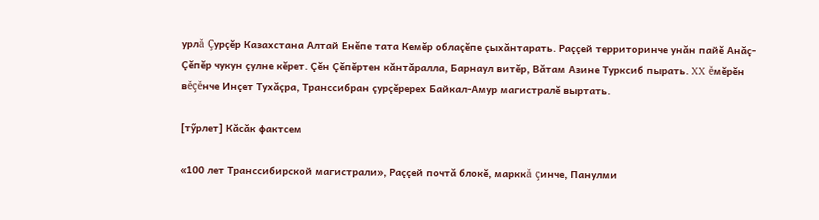урлă Çурçĕр Казахстана Алтай Енĕпе тата Кемĕр облаçĕпе çыхăнтарать. Раççей территоринче унăн пайĕ Анăç-Çĕпĕр чукун çулне кĕрет. Çĕн Çĕпĕртен кăнтăралла, Барнаул витĕр, Вăтам Азине Турксиб пырать. XX ĕмĕрĕн вĕçĕнче Инçет Тухăçра, Транссибран çурçĕререх Байкал-Амур магистралĕ выртать.

[тӳрлет] Кăсăк фактсем

«100 лет Транссибирской магистрали», Раççей почтă блокĕ, марккă çинче, Панулми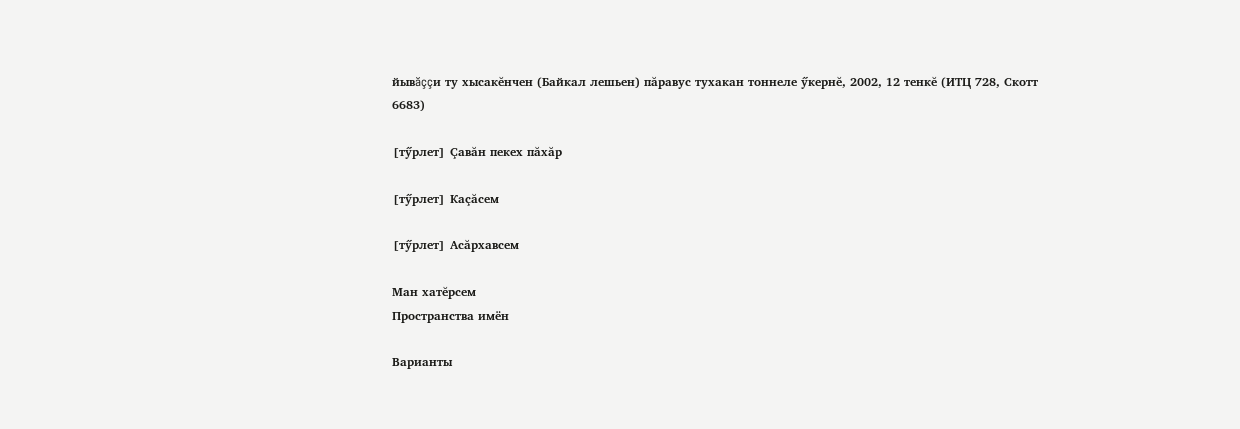йывăççи ту хысакĕнчен (Байкал лешьен) пăравус тухакан тоннеле ӳкернĕ, 2002, 12 тенкĕ (ИТЦ 728, Скотт 6683)

[тӳрлет] Çавăн пекех пăхăр

[тӳрлет] Каçăсем

[тӳрлет] Асăрхавсем

Ман хатĕрсем
Пространства имён

Варианты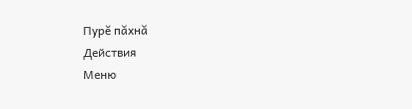Пурĕ пăхнă
Действия
Меню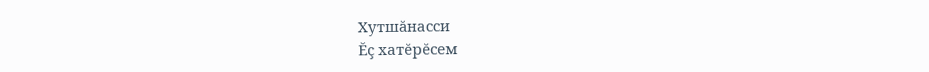Хутшăнасси
Ĕç хатĕрĕсем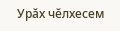Урăх чĕлхесем